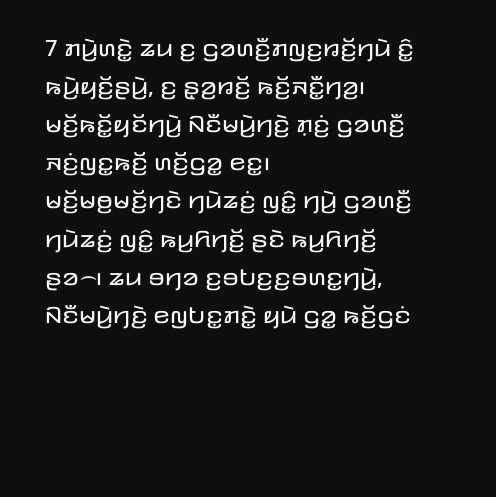7 ꤊꤣꤧ꤬ꤛꤢꤧ꤭ ꤘꤣ ꤢ꤬ ꤞꤤꤛꤢꤪ꤬ꤊꤜꤢ꤬ꤙꤢꤩ꤬ꤚꤣꤧ ꤢꤨ꤭ ꤒꤣꤧ꤬ꤟꤢꤩ꤬ꤔꤣꤧ꤬, ꤢ꤬ ꤔ꤫ꤤ꤬ꤙꤢꤩ꤬ ꤒꤢꤩ꤬ꤏꤢꤪ꤭ꤚꤤ꤬꤯ ꤗꤢꤩ꤬ꤒꤢꤩ꤭ꤟꤢꤩꤚꤣꤧ꤬ ꤡꤢꤪꤗꤣꤧ꤬ꤚꤢꤧ꤬ ꤊ꤫ꤢꤦ꤬ ꤞꤤꤛꤢꤪ꤬ ꤏꤢꤦ꤬ꤜꤢ꤭ꤒꤢꤩ꤬ ꤛꤢꤩ꤬ꤞꤤ꤭ ꤕꤢ꤭꤯
ꤗꤢꤩ꤬ꤗꤥ꤬ꤗꤢꤩ꤬ꤚꤢꤧ ꤚꤣꤧꤘꤢꤦ꤬ ꤜꤢꤨ꤭ ꤚꤣꤧ꤬ ꤞꤤꤛꤢꤪ꤬ ꤚꤣꤧꤘꤢꤦ꤬ ꤜꤢꤨ꤭ ꤒꤣ꤬ꤖꤚꤢꤩ꤬ ꤔꤢꤧ ꤒꤣ꤬ꤖꤚꤢꤩ꤬ ꤔꤤ꤮꤯ ꤘꤣ ꤋꤚꤤ ꤢ꤬ꤋꤝꤢ꤬ꤢ꤬ꤋꤛꤢ꤭ꤚꤣꤧ꤬, ꤡꤢꤪꤗꤣꤧ꤬ꤚꤢꤧ꤬ ꤕꤜꤝꤢ꤭ꤊꤢꤧ꤭ ꤟꤣꤧ ꤞꤤ꤭ ꤒꤢꤩ꤬ꤞꤢꤦ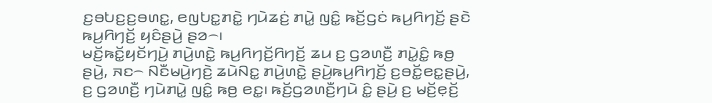ꤢ꤬ꤋꤝꤢ꤬ꤢ꤬ꤋꤛꤢ꤭, ꤕꤜꤝꤢ꤭ꤊꤢꤧ꤭ ꤚꤣꤧꤘꤢꤦ꤬ ꤊꤣꤧ꤭ ꤜꤢꤨ꤭ ꤒꤢꤩ꤬ꤞꤢꤦ ꤒꤣ꤬ꤖꤚꤢꤩ꤬ ꤔꤢꤧ ꤒꤣ꤬ꤖꤚꤢꤩ꤬ ꤟꤢꤨꤔꤣꤧ꤬ ꤔꤤ꤮꤯
ꤗꤢꤩ꤬ꤒꤢꤩ꤭ꤟꤢꤩꤚꤣꤧ꤬ ꤊꤣꤧ꤬ꤛꤢꤧ꤭ ꤒꤣ꤬ꤖꤚꤢꤩ꤬ꤖꤚꤢꤩ꤬ ꤘꤣ ꤢ꤬ ꤞꤤꤛꤢꤪ꤬ ꤊꤣꤧ꤭ꤢꤨ꤭ ꤒꤥ꤬ ꤔꤣꤧ꤬, ꤏꤢ꤮ ꤡꤢꤪꤗꤣꤧ꤬ꤚꤢꤧ꤬ ꤘꤣꤧꤡꤢ꤭ ꤊꤣꤧ꤬ꤛꤢꤧ꤭ ꤔꤣꤧ꤬ꤒꤣ꤬ꤖꤚꤢꤩ꤬ ꤢ꤬ꤋꤢꤩ꤭ꤕꤢ꤭ꤔꤣꤧ꤬, ꤢ꤬ ꤞꤤꤛꤢꤪ꤬ ꤚꤣꤧꤊꤣꤧ꤭ ꤜꤢꤨ꤭ ꤒꤥ꤬ ꤕꤢ꤭꤯ ꤒꤢꤩ꤬ꤞꤤꤛꤢꤪ꤬ꤚꤣꤧ ꤢꤨ꤭ ꤔꤣꤧ꤬ ꤢ꤬ ꤗꤢꤩ꤬ꤕ꤫ꤢꤩ꤬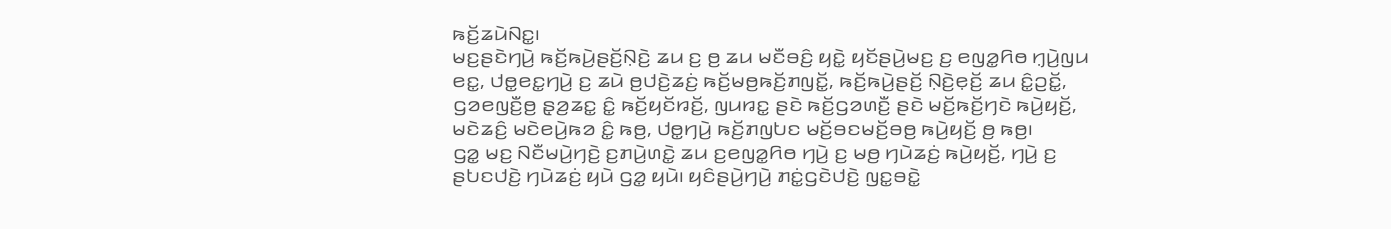ꤒꤢꤩ꤬ꤘꤣꤧꤡꤢ꤭꤯
ꤗꤢ꤬ꤔꤢꤧꤚꤣꤧ꤬ ꤒꤢꤩ꤬ꤒꤣꤧ꤬ꤔꤢꤩ꤬ꤡ꤫ꤢꤧ꤬ ꤘꤣ ꤢ꤬ ꤥ꤬ ꤘꤣ ꤗꤢꤪꤋꤢꤨ꤬ ꤟꤢꤧ꤭ ꤟꤢꤩꤔꤣꤧ꤬ꤗꤢ꤬ ꤢ꤬ ꤕꤜꤤ꤭ꤖꤥ ꤚ꤫ꤣꤧ꤬ꤜꤣ ꤕꤢ꤭, ꤓꤥ꤭ꤕꤢ꤭ꤚꤣꤧ꤬ ꤢ꤬ ꤘꤣꤧ ꤥ꤬ꤓꤢꤧ꤬ꤘꤢꤦ꤬ ꤒꤢꤩ꤬ꤗꤥ꤬ꤒꤢꤩ꤬ꤊꤜꤢꤩ꤭, ꤒꤢꤩ꤬ꤒꤣꤧ꤬ꤔꤢꤩ꤬ ꤡ꤫ꤢꤧ꤬ꤕ꤫ꤢꤩ꤬ ꤘꤣ ꤢꤨ꤭ꤑꤢꤩ꤭, ꤞꤤꤕꤜꤢꤪ꤬ꤥ꤬ ꤔ꤫ꤤ꤬ꤘꤢ꤭ ꤢꤨ꤭ ꤒꤢꤩ꤬ꤟꤢꤩꤙꤢꤩ꤬, ꤜꤣꤙꤢ꤭ ꤔꤢꤧ ꤒꤢꤩ꤬ꤞꤤꤛꤢꤪ꤬ ꤔꤢꤧ ꤗꤢꤩ꤬ꤒꤢꤩ꤬ꤚꤢꤧ ꤒꤣꤧ꤬ꤟꤢꤩ꤬, ꤗꤢꤧꤘꤢꤨ꤬ ꤗꤢꤧꤕꤣꤧ꤬ꤒꤤ ꤢꤨ꤭ ꤒꤥ꤬, ꤓꤥ꤭ꤚꤣꤧ꤬ ꤒꤢꤩ꤬ꤊꤜꤝꤢ ꤗꤢꤩ꤬ꤋꤢꤗꤢꤩ꤬ꤋꤥ꤬ ꤒꤣꤧ꤬ꤟꤢꤩ꤬ ꤥ꤬ ꤒꤥ꤬꤯
ꤞꤤ꤭ ꤗꤢ꤬ ꤡꤢꤪꤗꤣꤧ꤬ꤚꤢꤧ꤬ ꤢ꤬ꤊꤣꤧ꤬ꤛꤢꤧ꤭ ꤘꤣ ꤢ꤬ꤕꤜꤤ꤭ꤖꤥ ꤚꤣꤧ꤬ ꤢ꤬ ꤗꤥ꤬ ꤚꤣꤧꤘꤢꤦ꤬ ꤒꤣꤧ꤬ꤟꤢꤩ꤬, ꤚꤣꤧ꤬ ꤢ꤬ ꤔꤝꤢꤓꤢꤧ꤬ ꤚꤣꤧꤘꤢꤦ꤬ ꤟꤣꤧ ꤞꤤ꤭ ꤟꤣꤧ꤯ ꤟꤢꤨꤔꤣꤧ꤬ꤚꤣꤧ꤬ ꤊꤢꤦ꤭ꤞꤢꤧꤓꤢꤧ꤬ ꤜꤢ꤭ꤋꤢꤧ꤭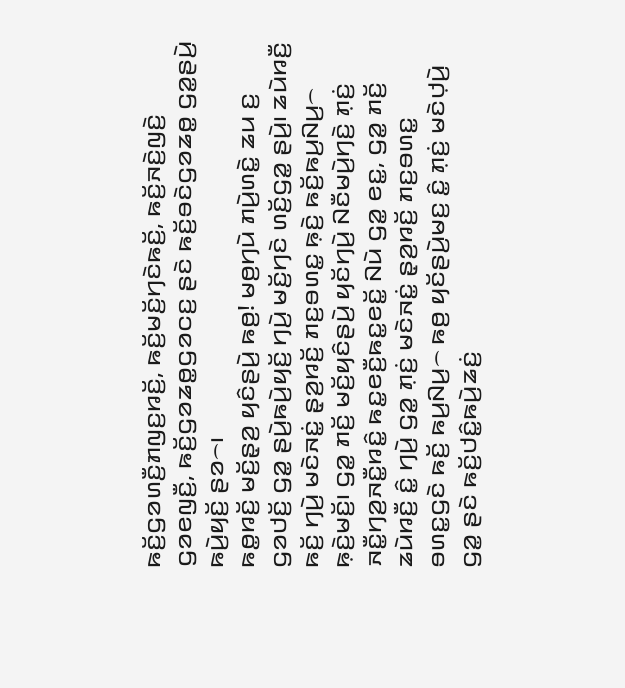ꤒꤢꤩ꤬ꤞꤤꤛꤢꤪ꤬ꤊꤜꤢ꤬ꤙꤢꤩ꤬, ꤒꤢꤩ꤬ꤗꤢꤩ꤬ꤚꤢꤧꤒꤢꤩ꤬, ꤒꤢꤩ꤬ꤏꤢꤧ꤬ꤜꤢꤧ꤬ ꤞꤤꤕꤜꤢꤪ꤬, ꤒꤢꤩ꤬ꤞꤤꤘꤥ꤭ꤞꤤꤍꤢ꤬ ꤔꤢꤧ ꤒꤢꤩ꤬ꤋꤢꤧꤞꤤꤘꤥ꤭ ꤞꤤ꤭ꤔꤣꤧ꤬ ꤒꤣꤧ꤬ꤟꤢꤩ꤬ ꤔꤤ꤮꤯
ꤒꤥ꤭ꤙꤢꤩ꤬ ꤗꤢꤩ꤬ꤔ꤫ꤤ꤬ ꤟꤢꤨꤔꤣꤧ꤬ ꤒꤥ꤬! ꤗꤥ꤬ꤚꤣꤧ ꤊꤣꤧ꤬ꤛꤢꤧ꤭ ꤘꤣ ꤢ꤬ ꤞꤤꤓꤢꤩ꤬ ꤞꤤ꤭ ꤔꤣꤧ꤬ꤒꤣꤧ꤬ꤟꤢꤩ꤬ ꤚꤣꤧ꤬ ꤗꤢꤩ꤬ꤚꤢꤧ ꤛꤢꤩ꤬ꤞꤤ꤭ ꤔꤣꤧ꤬꤯ ꤘꤣꤧꤙꤢꤪ꤬ ꤒꤢꤩ꤬ ꤚꤣꤧ꤬ ꤗꤢꤧꤏꤢꤦ꤭ ꤔ꤫ꤤ꤬ꤙꤢꤩ꤬ ꤊꤢ꤬ꤋꤛꤢ꤭ ꤒ꤫ꤢꤧ꤬ ꤒꤢꤩ꤬ꤒꤣ꤬ꤡꤣ꤬꤮ ꤒ꤫ꤢꤧ꤬ꤗꤢꤩ꤬꤯ ꤞꤤ꤭ ꤊꤢꤩ꤬ ꤗꤢꤩ꤬ꤟꤢꤨꤔꤣꤧ꤬ ꤟꤢꤩꤚꤣꤧ꤬ ꤡꤢꤪꤗꤣꤧ꤬ꤚꤢꤧ꤬ ꤊ꤫ꤢꤦ꤬ ꤏꤢꤪ꤭ꤚꤤ꤬ꤏꤢꤪ꤭ꤙꤢꤨ꤭ ꤒꤢ꤭ꤕꤢꤪ꤬ꤒꤢ꤭ꤕꤢꤩ꤭ ꤡꤣꤧ ꤞꤤ꤭ ꤕꤢ꤭, ꤞꤤ꤭ ꤊꤢꤩ꤬ ꤘꤣꤧꤙꤢꤪ꤬ ꤢꤨ꤭ ꤚꤣꤧ꤬ ꤞꤤ꤭ ꤊ꤫ꤢꤦ꤬ ꤗꤢꤧꤏꤢꤦ꤭ ꤔ꤫ꤤ꤬ꤙꤢꤩ꤬ ꤊꤢ꤬ꤋꤛꤢ꤭ ꤋꤛꤢ꤭ꤞꤢꤧ ꤒꤢꤩ꤬ ꤒꤣ꤬ꤡꤣ꤬꤮ ꤒꤥ꤬ ꤟꤢꤩꤔꤣꤧ꤬ꤗꤢ꤬ ꤢꤨ꤭ ꤊ꤫ꤢꤦ꤬ ꤗꤢꤧꤓ꤫ꤣꤧ꤬ ꤞꤤ꤭ ꤔꤢꤧ ꤒꤢꤩ꤬ꤓꤢꤨ꤭ꤒꤣꤧ꤬ꤘꤢꤦ꤬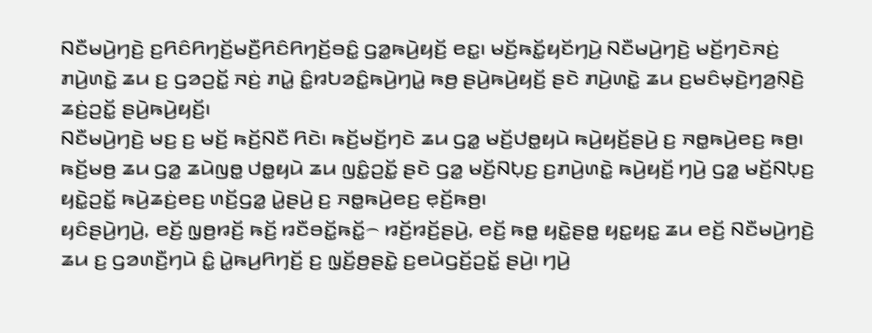ꤡꤢꤪꤗꤣꤧ꤬ꤚꤢꤧ꤬ ꤢ꤬ꤖꤢꤨꤖꤚꤢꤩ꤬ꤗꤢꤪ꤬ꤖꤢꤨꤖꤚꤢꤩ꤬ꤋꤢꤨ꤭ ꤞꤤ꤭ꤒꤣꤧ꤬ꤟꤢꤩ꤬ ꤕꤢ꤭꤯ ꤗꤢꤩ꤬ꤒꤢꤩ꤭ꤟꤢꤩꤚꤣꤧ꤬ ꤡꤢꤪꤗꤣꤧ꤬ꤚꤢꤧ꤬ ꤗꤢꤩ꤬ꤚꤢꤧꤏꤢꤦ꤬ ꤊꤣꤧ꤬ꤛꤢꤧ꤭ ꤘꤣ ꤢ꤬ ꤞꤤꤑꤢꤩ꤭ ꤏꤢꤦ꤬ ꤊꤣꤧ꤭ ꤢꤨ꤭ꤙꤝꤤꤢꤨ꤭ꤒꤣꤧ꤬ꤚꤣꤧ꤭ ꤒꤥ꤬ ꤔꤣꤧ꤬ꤒꤣꤧ꤬ꤟꤢꤩ꤬ ꤔꤢꤧ ꤊꤣꤧ꤬ꤛꤢꤧ꤭ ꤘꤣ ꤢ꤬ꤗꤢꤨꤗ꤫ꤢꤧ꤬ꤚꤤ꤬ꤡ꤫ꤢꤧ꤬ ꤘꤢꤦ꤬ꤑꤢꤩ꤭ ꤔꤣꤧ꤬ꤒꤣꤧ꤬ꤟꤢꤩ꤬꤯
ꤡꤢꤪꤗꤣꤧ꤬ꤚꤢꤧ꤬ ꤗꤢ꤬ ꤢ꤬ ꤗꤢꤩ꤬ ꤒꤢꤩ꤬ꤡꤢꤪ ꤖꤢꤧ꤯ ꤒꤢꤩ꤬ꤗꤢꤩ꤬ꤚꤢꤧ ꤘꤣ ꤞꤤ꤭ ꤗꤢꤩ꤬ꤓꤥ꤭ꤟꤣꤧ ꤒꤣꤧ꤬ꤟꤢꤩ꤬ꤔꤣꤧ꤬ ꤢ꤬ ꤏꤥ꤭ꤒꤣꤧ꤬ꤕꤢ꤬ ꤒꤥ꤬꤯ ꤒꤢꤩ꤬ꤗꤥ꤬ ꤘꤣ ꤞꤤ꤭ ꤘꤣꤧꤜꤥ꤭ ꤓꤥ꤭ꤟꤣꤧ ꤘꤣ ꤜꤢꤨ꤭ꤑꤢꤩ꤭ ꤔꤢꤧ ꤞꤤ꤭ ꤗꤢꤩ꤬ꤡꤝ꤫ꤢ꤬ ꤢ꤬ꤊꤣꤧ꤬ꤛꤢꤧ꤭ ꤒꤣꤧ꤬ꤟꤢꤩ꤬ ꤚꤣꤧ꤬ ꤞꤤ꤭ ꤗꤢꤩ꤬ꤡꤝ꤫ꤢ꤬ ꤟꤢꤧ꤭ꤑꤢꤩ꤭ ꤒꤣꤧ꤬ꤘꤢꤦ꤬ꤕꤢ꤬ ꤛꤢꤩ꤬ꤞꤤ꤭ ꤣꤧ꤭ꤔꤣꤧ꤬ ꤢ꤬ ꤏꤥ꤭ꤒꤣꤧ꤬ꤕꤢ꤬ ꤕ꤫ꤢꤩ꤬ꤒꤥ꤬꤯
ꤟꤢꤨꤔꤣꤧ꤬ꤚꤣꤧ꤬, ꤕꤢꤩ꤬ ꤜ꤫ꤥ꤬ꤙꤢꤩ꤬ ꤒꤢꤩ꤬ ꤙꤢꤪꤋꤢꤩ꤭ꤒꤢꤩ꤭꤮ ꤙꤢꤩ꤬ꤙꤢꤩ꤬ꤔꤣꤧ꤬, ꤕꤢꤩ꤬ ꤒꤥ꤭ ꤟꤢꤧ꤭ꤔꤥ꤭ ꤟꤢ꤭ꤟꤢ꤭ ꤘꤣ ꤕꤢꤩ꤬ ꤡꤢꤪꤗꤣꤧ꤬ꤚꤢꤧ꤬ ꤘꤣ ꤢ꤬ ꤞꤤꤛꤢꤪ꤬ꤚꤣꤧ ꤢꤨ꤭ ꤣꤧ꤭ꤒꤣ꤬ꤖꤚꤢꤩ꤬ ꤢ꤬ ꤜ꤫ꤢꤩ꤬ꤥ꤬ꤔꤢꤧ꤭ ꤢ꤬ꤕꤣꤧꤞꤢꤩ꤬ꤑꤢꤩ꤭ ꤔꤣꤧ꤬꤯ ꤚꤣꤧ꤬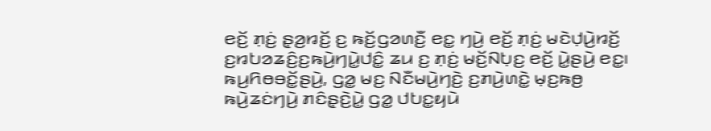ꤕꤢꤩ꤬ ꤊ꤫ꤢꤦ꤬ ꤔ꤫ꤤ꤬ꤙꤢꤩ꤬ ꤢ꤬ ꤒꤢꤩ꤬ꤞꤤꤛꤢꤪ꤬ ꤕꤢ꤭ ꤚꤣꤧ꤬ ꤕꤢꤩ꤬ ꤊ꤫ꤢꤦ꤬ ꤗꤢꤧꤓ꤫ꤣꤧ꤬ꤙꤢꤩ꤬ ꤢ꤬ꤙꤝꤤꤘꤢꤨ꤬ꤢ꤬ꤒꤣꤧ꤬ꤚꤣꤧ꤭ꤓꤢꤨ꤭ ꤘꤣ ꤢ꤬ ꤊ꤫ꤢꤦ꤬ ꤗꤢꤩ꤬ꤡꤝ꤫ꤢ꤬ ꤕꤢꤩ꤬ ꤣꤧ꤭ꤔꤣꤧ꤬ ꤕꤢ꤭꤯
ꤒꤣ꤬ꤖꤥꤋꤢꤩ꤭ꤔꤣꤧ꤬, ꤞꤤ꤭ ꤗꤢ꤬ ꤡꤢꤪꤗꤣꤧ꤬ꤚꤢꤧ꤬ ꤢ꤬ꤊꤣꤧ꤬ꤛꤢꤧ꤭ ꤗ꤫ꤢ꤬ꤒꤥ꤬ ꤒꤣꤧ꤬ꤘꤢꤦꤚꤣꤧ꤬ ꤊꤢꤨꤔ꤫ꤢꤧ꤬ꤣꤧ꤭ ꤞꤤ꤭ ꤓꤝꤢ꤭ꤟꤣꤧ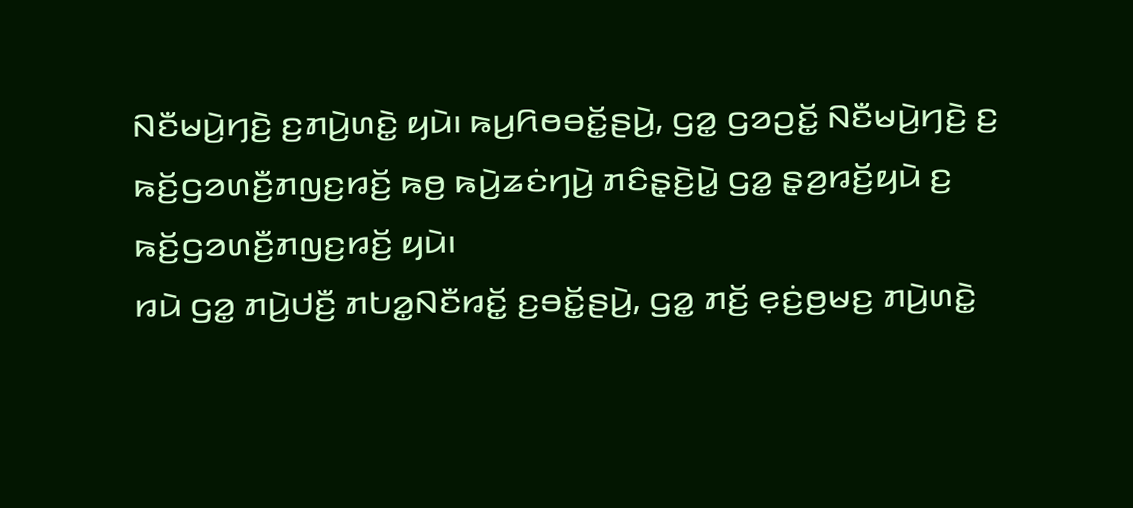ꤡꤢꤪꤗꤣꤧ꤬ꤚꤢꤧ꤬ ꤢ꤬ꤊꤣꤧ꤬ꤛꤢꤧ꤭ ꤟꤣꤧ꤯ ꤒꤣ꤬ꤖꤥꤋꤢꤩ꤭ꤔꤣꤧ꤬, ꤞꤤ꤭ ꤞꤤꤑꤢꤩ꤭ ꤡꤢꤪꤗꤣꤧ꤬ꤚꤢꤧ꤬ ꤢ꤬ ꤒꤢꤩ꤬ꤞꤤꤛꤢꤪ꤬ꤊꤜꤢ꤬ꤙꤢꤩ꤬ ꤒꤥ꤬ ꤒꤣꤧ꤬ꤘꤢꤦꤚꤣꤧ꤬ ꤊꤢꤨꤔ꤫ꤢꤧ꤬ꤣꤧ꤭ ꤞꤤ꤭ ꤔ꤫ꤤ꤬ꤙꤢꤩ꤬ꤟꤣꤧ ꤢ꤬ ꤒꤢꤩ꤬ꤞꤤꤛꤢꤪ꤬ꤊꤜꤢ꤬ꤙꤢꤩ꤬ ꤟꤣꤧ꤯
ꤙꤣꤧ ꤞꤤ꤭ ꤊꤣꤧ꤬ꤓꤢꤪ꤬ ꤊꤝꤤ꤭ꤡꤢꤪꤙꤢꤩ꤭ ꤢ꤬ꤋꤢꤩ꤭ꤔꤣꤧ꤬, ꤞꤤ꤭ ꤊꤢꤩ꤬ ꤕ꤫ꤢꤦ꤬ꤥ꤬ꤗꤢ꤬ ꤊꤣꤧ꤬ꤛꤢꤧ꤭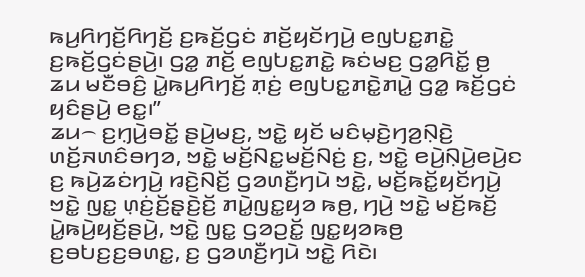ꤒꤣ꤬ꤖꤚꤢꤩ꤬ꤖꤚꤢꤩ꤬ ꤢ꤬ꤒꤢꤩ꤬ꤞꤢꤦ ꤊꤢꤩ꤬ꤟꤢꤩꤚꤣꤧ꤬ ꤕꤜꤝꤢ꤭ꤊꤢꤧ꤭ ꤢ꤬ꤒꤢꤩ꤬ꤞꤢꤦꤔꤣꤧ꤬꤯ ꤞꤤ꤭ ꤊꤢꤩ꤬ ꤕꤜꤝꤢ꤭ꤊꤢꤧ꤭ ꤒꤢꤦꤗꤢ꤬ ꤞꤤ꤭ꤖꤢꤩ꤭ ꤥ꤬ ꤘꤣ ꤗꤢꤪꤋꤢꤨ꤬ ꤣꤧ꤭ꤒꤣ꤬ꤖꤚꤢꤩ꤬ ꤊ꤫ꤢꤦ꤬ ꤕꤜꤝꤢ꤭ꤊꤢꤧ꤭ꤊꤣꤧ꤭ ꤞꤤ꤭ ꤒꤢꤩ꤬ꤞꤢꤦ ꤟꤢꤨꤔꤣꤧ꤬ ꤕꤢ꤭꤯”
ꤘꤣ꤮ ꤢ꤬ꤚ꤫ꤣꤧ꤬ꤋꤢꤩ꤭ ꤔꤣꤧ꤬ꤗꤢ꤬, ꤠꤢꤧ꤭ ꤟꤢꤩ ꤗꤢꤨꤗ꤫ꤢꤧ꤬ꤚꤤ꤬ꤡ꤫ꤢꤧ꤬ ꤛꤢꤩ꤬ꤏꤛꤢꤨꤋꤚꤤ, ꤠꤢꤧ꤭ ꤗꤢꤩ꤬ꤡꤢ꤭ꤗꤢꤩ꤬ꤡꤢꤦ꤬ ꤢ꤬, ꤠꤢꤧ꤭ ꤕꤣꤧ꤬ꤡ꤫ꤣꤧ꤬ꤕꤣꤧ꤬ꤢ ꤢ꤬ ꤒꤣꤧ꤬ꤘꤢꤦꤚꤣꤧ꤬ ꤙꤢꤧ꤬ꤡꤢꤩ꤬ ꤞꤤꤛꤢꤪ꤬ꤚꤣꤧ ꤠꤢꤧ꤭, ꤗꤢꤩ꤬ꤒꤢꤩ꤭ꤟꤢꤩꤚꤣꤧ꤬ ꤠꤢꤧ꤭ ꤜꤢ꤭ ꤛ꤫ꤢꤦ꤬ꤢꤩ꤬ꤔ꤫ꤢꤧ꤬ꤢꤩ꤬ ꤊꤣꤧ꤭ꤜꤢ꤭ꤟꤤ ꤒꤥ꤬, ꤚꤣꤧ꤬ ꤠꤢꤧ꤭ ꤗꤢꤩ꤬ꤒꤢꤩ꤬ ꤣꤧ꤭ꤒꤣꤧ꤬ꤟꤢꤩ꤬ꤔꤣꤧ꤬, ꤠꤢꤧ꤭ ꤜꤢ꤭ ꤞꤤꤑꤢꤩ꤭ ꤜꤢ꤭ꤟꤤꤒꤥ꤬ ꤢ꤬ꤋꤝꤢ꤬ꤢ꤬ꤋꤛꤢ꤭, ꤢ꤬ ꤞꤤꤛꤢꤪ꤬ꤚꤣꤧ ꤠꤢꤧ꤭ ꤖꤢꤧ꤯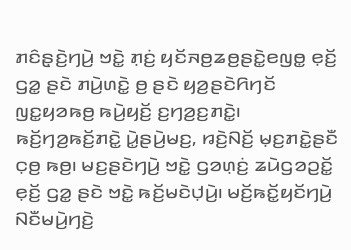ꤊꤢꤨꤔ꤫ꤢꤧ꤬ꤚꤣꤧ꤬ ꤠꤢꤧ꤭ ꤊ꤫ꤢꤦ꤬ ꤟꤢꤩꤏꤥ꤬ꤘꤥ꤬ꤔꤢꤧ꤭ꤕꤜꤥ꤭ ꤕ꤫ꤢꤩ꤬ ꤞꤤ꤭ ꤔꤢꤧ ꤊꤣꤧ꤬ꤛꤢꤧ꤭ ꤥ꤬ ꤔꤢꤧ ꤟꤤ꤬ꤔꤢꤧꤖꤚꤢꤩ ꤜꤢ꤭ꤟꤤꤒꤥ꤬ ꤒꤣꤧ꤬ꤟꤢꤩ꤬ ꤢ꤬ꤚꤤ꤬ꤢ꤬ꤊꤢꤧ꤭꤯ ꤒꤢꤩ꤬ꤚꤤ꤬ꤒꤢꤩ꤬ꤊꤢꤧ꤭ ꤣꤧ꤭ꤔꤣꤧ꤬ꤗꤢ꤬, ꤙꤢꤧ꤬ꤡꤢꤩ꤬ ꤗ꤫ꤢ꤬ꤊꤢꤧ꤭ꤔꤢꤪ ꤍ꤫ꤥ꤬ ꤒꤥ꤬꤯ ꤗꤢ꤬ꤔꤢꤧꤚꤣꤧ꤬ ꤠꤢꤧ꤭ ꤞꤤꤛ꤫ꤢꤦ꤬ ꤘꤣꤧꤞꤤꤑꤢꤩ꤭ ꤕ꤫ꤢꤩ꤬ ꤞꤤ꤭ ꤔꤢꤧ ꤠꤢꤧ꤭ ꤒꤢꤩ꤬ꤗꤢꤧꤓ꤫ꤣꤧ꤬꤯ ꤗꤢꤩ꤬ꤒꤢꤩ꤭ꤟꤢꤩꤚꤣꤧ꤬ ꤡꤢꤪꤗꤣꤧ꤬ꤚꤢꤧ꤬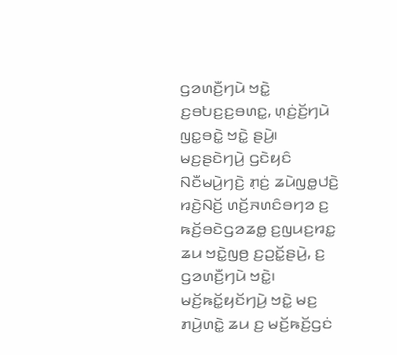ꤞꤤꤛꤢꤪ꤬ꤚꤣꤧ ꤠꤢꤧ꤭ ꤢ꤬ꤋꤝꤢ꤬ꤢ꤬ꤋꤛꤢ꤭, ꤛ꤫ꤢꤦ꤬ꤢꤩ꤬ꤚꤣꤧ ꤜꤢ꤭ꤋꤢꤧ꤭ ꤠꤢꤧ꤭ ꤔꤣꤧ꤬꤯
ꤗꤢ꤬ꤔꤢꤧꤚꤣꤧ꤬ ꤞꤢꤧꤟꤢꤨ ꤡꤢꤪꤗꤣꤧ꤬ꤚꤢꤧ꤬ ꤊ꤫ꤢꤦ꤬ ꤘꤣꤧꤜꤥ꤭ꤓꤢꤧ꤬ ꤙꤢꤧ꤬ꤡꤢꤩ꤬ ꤛꤢꤩ꤬ꤏꤛꤢꤨꤋꤚꤤ ꤢ꤬ ꤒꤢꤩ꤬ꤋꤢꤧꤞꤤꤘꤥ꤭ ꤢ꤬ꤜꤣꤢ꤬ꤙꤢ꤭ ꤘꤣ ꤠꤢꤧ꤭ꤜꤥ꤬ ꤢ꤬ꤑꤢꤩ꤭ꤔꤣꤧ꤬, ꤢ꤬ ꤞꤤꤛꤢꤪ꤬ꤚꤣꤧ ꤠꤢꤧ꤭꤯ ꤗꤢꤩ꤬ꤒꤢꤩ꤭ꤟꤢꤩꤚꤣꤧ꤬ ꤠꤢꤧ꤭ ꤗꤢ꤬ ꤊꤣꤧ꤬ꤛꤢꤧ꤭ ꤘꤣ ꤢ꤬ ꤗꤢꤩ꤬ꤒꤢꤩ꤬ꤞꤢꤦ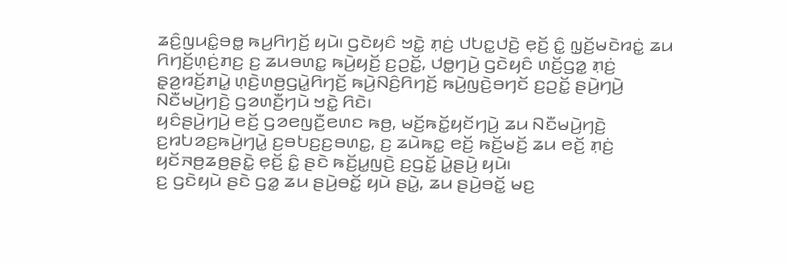ꤘꤢꤨ꤬ꤜꤣꤢꤨ꤭ꤋꤥ꤭ ꤒꤣ꤬ꤖꤚꤢꤩ꤬ ꤟꤣꤧ꤯ ꤞꤢꤧꤟꤢꤨ ꤠꤢꤧ꤭ ꤊ꤫ꤢꤦ꤬ ꤓꤝꤢ꤭ꤓꤢꤧ꤬ ꤕ꤫ꤢꤩ꤬ ꤢꤨ꤭ ꤜ꤫ꤢꤩ꤬ꤗꤢꤧꤙꤢꤦ꤭ ꤘꤣ ꤖꤚꤢꤩ꤬ꤛ꤫ꤢꤦ꤬ꤊꤢ꤬ ꤢ꤬ ꤘꤣꤋꤛꤢ꤭ ꤒꤣꤧ꤬ꤟꤢꤩ꤬ ꤢ꤬ꤑꤢꤩ꤭, ꤓꤥ꤭ꤚꤣꤧ꤬ ꤞꤢꤧꤟꤢꤨ ꤛꤢꤩ꤬ꤞꤤ꤭ ꤊ꤫ꤢꤦ꤬ ꤔ꤫ꤤ꤬ꤙꤢꤩ꤬ꤊꤣꤧ꤭ ꤛ꤫ꤢꤧ꤬ꤛꤥ꤬ꤞꤣꤧ꤭ꤖꤚꤢꤩ꤬ ꤒꤣꤧ꤬ꤡꤢꤨ꤬ꤖꤚꤢꤩ꤬ ꤒꤣꤧ꤬ꤜꤢꤧ꤬ꤋꤚꤢꤩ ꤢ꤬ꤑꤢꤩ꤭ ꤔꤣꤧ꤬ꤚꤣꤧ꤬ ꤡꤢꤪꤗꤣꤧ꤬ꤚꤢꤧ꤬ ꤞꤤꤛꤢꤪ꤬ꤚꤣꤧ ꤠꤢꤧ꤭ ꤖꤢꤧ꤯
ꤟꤢꤨꤔꤣꤧ꤬ꤚꤣꤧ꤬ ꤕꤢꤩ꤬ ꤞꤤꤕꤜꤢꤪ꤬ꤕꤛꤢ ꤒꤥ꤬, ꤗꤢꤩ꤬ꤒꤢꤩ꤭ꤟꤢꤩꤚꤣꤧ꤬ ꤘꤣ ꤡꤢꤪꤗꤣꤧ꤬ꤚꤢꤧ꤬ ꤢ꤬ꤙꤝꤤꤢ꤬ꤒꤣꤧ꤬ꤚꤣꤧ꤭ ꤢ꤬ꤋꤝꤢ꤬ꤢ꤬ꤋꤛꤢ꤭, ꤢ꤬ ꤘꤣꤧꤒꤢ꤭ ꤕꤢꤩ꤬ ꤒꤢꤩ꤬ꤗꤢꤩ꤬ ꤘꤣ ꤕꤢꤩ꤬ ꤊ꤫ꤢꤦ꤬ ꤟꤢꤩꤏꤥ꤬ꤘꤥ꤬ꤔꤢꤧ꤭ ꤕ꤫ꤢꤩ꤬ ꤢꤨ꤭ ꤔꤢꤧ ꤒꤢꤩ꤬ꤣ꤭ꤜꤢꤧ꤬ ꤢ꤬ꤞꤢꤩ꤭ ꤣꤧ꤭ꤔꤣꤧ꤬ ꤟꤣꤧ꤯
ꤢ꤬ ꤞꤢꤧꤟꤣꤧ ꤔꤢꤧ ꤞꤤ꤭ ꤘꤣ ꤔꤣꤧ꤬ꤋꤢꤩ꤭ ꤟꤣꤧ ꤔꤣꤧ꤭, ꤘꤣ ꤔꤣꤧ꤬ꤋꤢꤩ꤭ ꤗꤢ꤬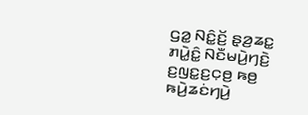ꤞꤤ꤭ ꤡꤢꤨ꤭ꤢꤩ꤬ ꤔ꤫ꤤ꤬ꤘꤢ꤭ ꤊꤣꤧ꤭ꤢꤨ꤭ ꤡꤢꤪꤗꤣꤧ꤬ꤚꤢꤧ꤬ ꤢ꤬ꤜꤢ꤭ꤢ꤬ꤍ꤫ꤥ꤬ ꤒꤥ꤬ ꤒꤣꤧ꤬ꤘꤢꤦꤚꤣꤧ꤬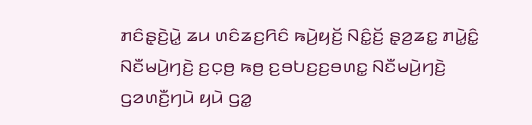ꤊꤢꤨꤔ꤫ꤢꤧ꤬ꤣꤧ꤭ ꤘꤣ ꤛꤢꤨꤘꤢ꤬ꤖꤢꤨ ꤒꤣꤧ꤬ꤟꤢꤩ꤬ ꤡꤢꤨ꤭ꤢꤩ꤬ ꤔ꤫ꤤ꤬ꤘꤢ꤭ ꤊꤣꤧ꤭ꤢꤨ꤭ ꤡꤢꤪꤗꤣꤧ꤬ꤚꤢꤧ꤬ ꤢ꤬ꤍ꤫ꤥ꤬ ꤒꤥ꤬ ꤢ꤬ꤋꤝꤢ꤬ꤢ꤬ꤋꤛꤢ꤭ ꤡꤢꤪꤗꤣꤧ꤬ꤚꤢꤧ꤬ ꤞꤤꤛꤢꤪ꤬ꤚꤣꤧ ꤟꤣꤧ ꤞꤤ꤭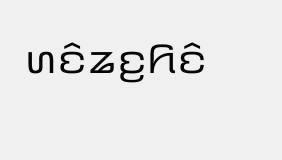ꤛꤢꤨꤘꤢ꤬ꤖꤢꤨ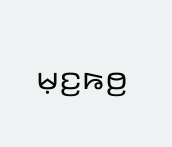ꤗ꤫ꤢ꤬ꤒꤥ꤬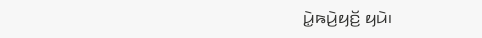ꤣꤧ꤭ꤒꤣꤧ꤬ꤟꤢꤩ꤬ ꤟꤣꤧ꤯